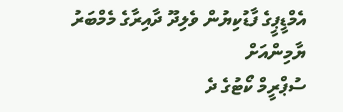އެމްޑީޕީގެ ފާޑުކިޔުން ވެލިދޫ ދާއިރާގެ މެމްބަރު ޔާމިންއަށް
ސުޕްރީމް ކޯޓުގެ ދެ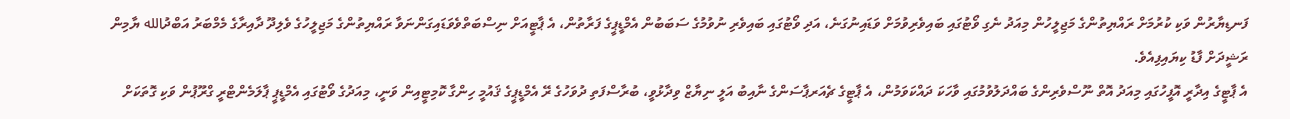ފަނޑިޔާރުން ވަކި ކުރުމަށް ރައްޔިތުންގެ މަޖިލީހުން މިއަދު ނެގި ވޯޓުގައި ބައިވެރިވުމަށް ވަޑައިނުގަނެ، އަދި ވޯޓުގައި ބައިވެރި ނުވުމުގެ ސަބަބުން އެމްޑީޕީގެ ފަރާތުން، އެ ޕާޓީއަށް ނިސްބަތްވެވަޑައިގަންނަވާ ރައްޔިތުންގެ މަޖިލީހުގެ ވެލިދޫ ދާއިރާގެ މެމްބަރު އަބްދުالله ޔާމިން ރަޝީދަށް ފާޑު ކިޔައިފިއެވެ.
އެ ޕާޓީގެ އިދާރީ އޮފީހުގައި މިއަދު އޮތް ނޫސްވެރިންގެ ބައްދަލުވުމުގައި ވާހަކަ ދައްކަވަމުން، އެ ޕާޓީގެ ޗެއަރޕާސަންގެ ނާއިބު އަލީ ނިޔާޒް ވިދާޅުވީ، ބުރާސްފަތި ދުވަހުގެ ރޭ އެމްޑީޕީގެ ޤައުމީ ހިންގާ ކޮމިޓީއިން ވަނީ، މިއަދުގެ ވޯޓުގައި އެމްޑީޕީ ޕާލަމެންޓްރީ ގްރޫޕުން ވަކި ގޮތަކަށް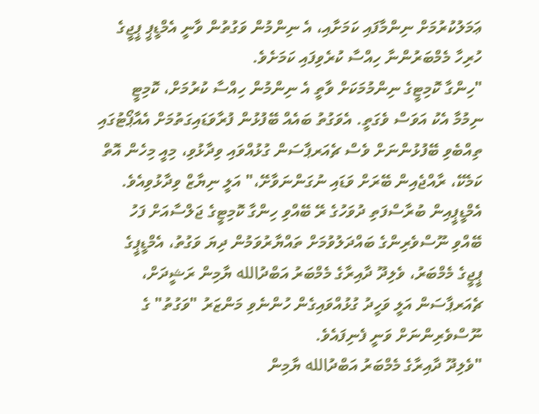ޢަމަލުކުރުމަށް ނިންމާފައި ކަމަށާއި، އެ ނިންމުން ވަގުތުން ވާނީ އެމްޑީޕީ ޕީޖީގެ ހުރިހާ މެމްބަރުންނާ ހިއްސާ ކުރެވިފައި ކަމަށެވެ.
"ހިންގާ ކޮމިޓީގެ ނިންމުމަކަށް ވާތީ އެ ނިންމުން ހިއްސާ ކުރުމަށް، ކޮމިޓީ ނިމުމާ އެކު އަވަސް ވެގަތީ. އެވަގުތު ބައެއް ބޭފުޅުން ފުރާވަޑައިގަތުމަށް އެއާޕޯޓުގައި ތިއްބެވި ބޭފުޅުންނަށް ވެސް ޗެއަރޕާސަން ގުޅުއްވައި ވިދާޅުވި، މިއީ މިހެން އޮތް ކަމެކޭ، ރާއްޖެއިން ބޭރަށް ވަޑައި ނުގަންނަވާށޭ،" އަލީ ނިޔާޒް ވިދާޅުވިއެވެ.
އެމްޑީޕީއިން ބުރާސްފަތި ދުވަހުގެ ރޭ ބޭއްވި ހިންގާ ކޮމިޓީގެ ޖަލްސާއަށް ފަހު ބޭއްވި ނޫސްވެރިންގެ ބައްދަލުވުމަށް ތައްޔާރުވަމުން ދިޔަ ވަގުތު، އެމްޑީޕީގެ ޕީޖީގެ މެމްބަރު، ވެލިދޫ ދާއިރާގެ މެމްބަރު އަބްދުالله ޔާމިން ރަޝީދަށް، ޗެއަރޕާސަން އަލީ ވަހީދު ގުޅުއްވައިގެން ހުންނެވި މަންޒަރު "ވަގުތު" ގެ ނޫސްވެރިންނަށް ވަނީ ފެނިފައެވެ.
"ވެލިދޫ ދާއިރާގެ މެމްބަރު އަބްދުالله ޔާމިން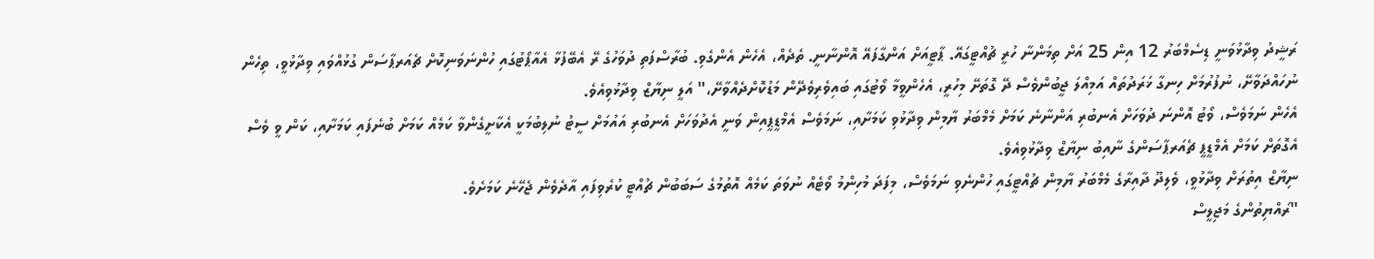ރަޝީދު ވިދާޅުވަނީ ޑިސެމްބަރު 12 އިން 25 އަށް ތިމަންނާ ހުރީ ޗުއްޓީގައޭ. ޕާޓީއަށް އަންގާފައޭ އޮންނާނީ. ތެދެއް، އެހެން އެންގެވި. ބުރާސްފަތި ދުވަހުގެ ރޭ އެބޭފުޅާ އެއާޕޯޓުގައި ހުންނަވަނިކޮށް ޗެއަރޕާސަން ގުޅުއްވައި ވިދާޅުވީ، ތިހެން ނުހައްދަވާށޭ، ނުފުރުމަށް ހިނގާ ޚަރަދުތައް އަމިއްލަ ޖީބުންވެސް ދޭ ގޮތަށޭ މިހުރީ، އެހެންވީމާ ވޯޓުގައި ބައިވެރިވެދޭން މަޑުކޮށްދެއްވާށޭ،" އަލީ ނިޔާޒް ވިދާޅުވިއެވެ.
އެހެން ނަމަވެސް، ވޯޓު އޮންނަ ދުވަހަށް އެނބުރި އަންނާނެ ކަމަށް މެމްބަރު ޔާމިން ވިދާޅުވި ކަމަށާއި، ނަމަވެސް އެމްޑީޕީއިން ވަނީ އެދުވަހަށް އެނބުރި އައުމަށް ސީޓު ނުލިބުމަކީ އެކާށީގެންވާ ކަމެއް ކަމަށް ބުނެފައި ކަމަށާއި، ކަން ވީ ވެސް އެގޮތަށް ކަމަށް އެމްޑީޕީ ޗެއަރޕާސަންގެ ނާއިބު ނިޔާޒް ވިދާޅުވިއެވެ.
ނިޔާޒް އިތުރަށް ވިދާޅުވީ، ވެލިދޫ ދާއިރާގެ މެމްބަރު ޔާމިން ޗުއްޓީގައި ހުންނެވި ނަމަވެސް، މިފަދަ މުހިންމު ވޯޓެއް ނުވަތަ ކަމެއް އޮތުމުގެ ސަބަބުން ޗުއްޓީ ކުރެވިފައި އާދެވެން ޖެހޭނެ ކަމަށެވެ.
"ރައްޔިތުންގެ މަޖިލީސް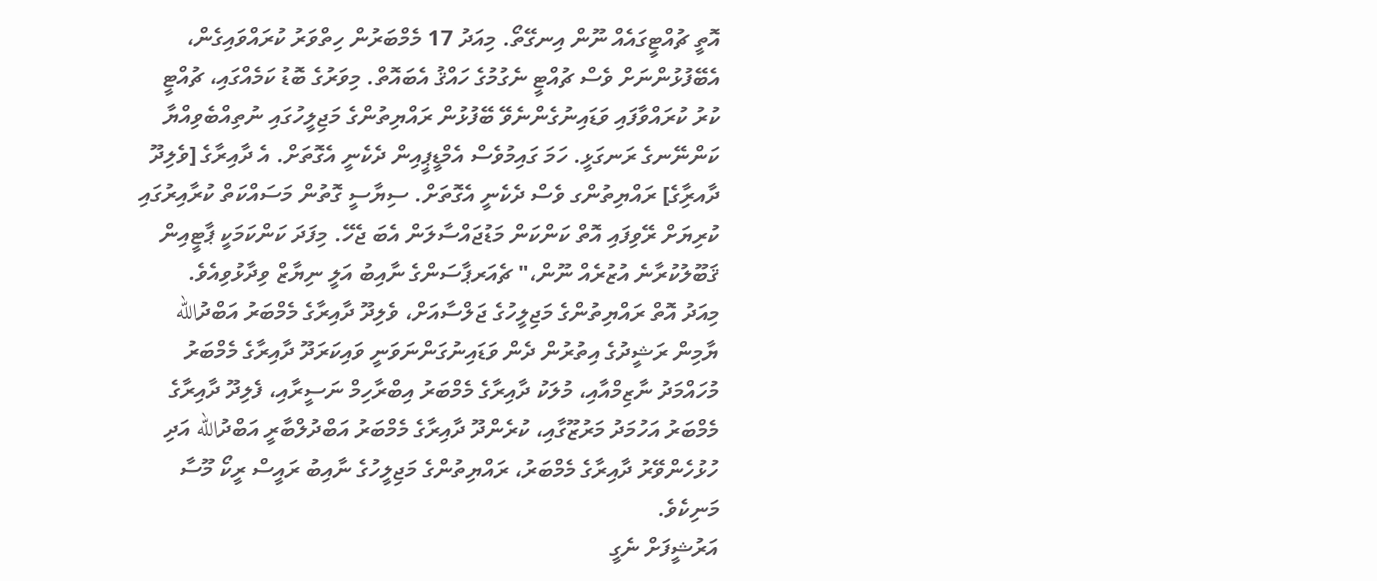އޮތީ ޗުއްޓީގައެއް ނޫން އިނގޭތޯ. މިއަދު 17 މެމްބަރުން ހިތްވަރު ކުރައްވައިގެން، އެބޭފުޅުންނަށް ވެސް ޗުއްޓީ ނެގުމުގެ ހައްޤު އެބައޮތް. މިވަރުގެ ބޮޑު ކަމެއްގައި، ޗުއްޓީ ކުރު ކުރައްވާފައި ވަޑައިނުގެންނެވޭ ބޭފުޅުން ރައްޔިތުންގެ މަޖިލީހުގައި ނުތިއްބެވިއްޔާ ކަންނޭނގެ ރަނގަޅީ. ހަމަ ގައިމުވެސް އެމްޑީޕީއިން ދެކެނީ އެގޮތަށް. އެ ދާއިރާގެ [ވެލިދޫ ދާއރިާގެ] ރައްޔިތުންގ ވެސް ދެކެނީ އެގޮތަށް. ސިޔާސީ ގޮތުން މަސައްކަތް ކުރާއިރުގައި ކުރިޔަށް ރޭވިފައި އޮތް ކަންކަން މަޑުޖައްސާލަން އެބަ ޖެހޭ. މިފަދަ ކަންކަމަކީ ޕާޓީއިން ޤަބޫލުކުރާނެ އުޒުރެއް ނޫން،" ޗެއަރޕާސަންގެ ނާއިބު އަލީ ނިޔާޒް ވިދާޅުވިއެވެ.
މިއަދު އޮތް ރައްޔިތުންގެ މަޖިލީހުގެ ޖަލްސާއަށް، ވެލިދޫ ދާއިރާގެ މެމްބަރު އަބްދުالله ޔާމިން ރަޝީދުގެ އިތުރުން ދެން ވަޑައިނުގަންނަވަނީ ވައިކަރަދޫ ދާއިރާގެ މެމްބަރު މުހައްމަދު ނާޒިމްއާއި، މުލަކު ދާއިރާގެ މެމްބަރު އިބްރާހިމް ނަސީރާއި، ފެލިދޫ ދާއިރާގެ މެމްބަރު އަހުމަދު މަރުޒޫގާއި، ކުރެންދޫ ދާއިރާގެ މެމްބަރު އަބްދުލްބާރީ އަބްދުالله އަދި ހުޅުހެންވޭރު ދާއިރާގެ މެމްބަރު، ރައްޔިތުންގެ މަޖިލީހުގެ ނާއިބު ރައީސް ރީކޯ މޫސާ މަނިކެވެ.
އަރުޝީފަށް ނެގީ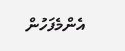އެންމެފަހުން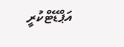އަޕްޑޭޓްކުރީ